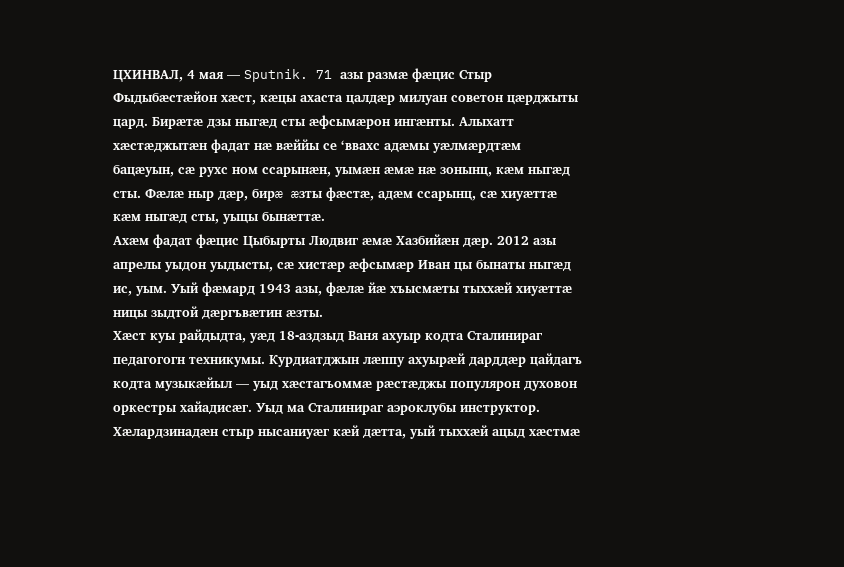ЦХИНВАЛ, 4 мая — Sputnik. 71 азы размæ фæцис Стыр Фыдыбæстæйон хæст, кæцы ахаста цалдæр милуан советон цæрджыты цард. Бирæтæ дзы ныгæд сты æфсымæрон ингæнты. Алыхатт хæстæджытæн фадат нæ вæййы се ‘ввахс адæмы уæлмæрдтæм бацæуын, сæ рухс ном ссарынӕн, уымæн æмæ нæ зонынц, кæм ныгæд сты. Фæлæ ныр дæр, бирæ æзты фæстæ, адæм ссарынц, сæ хиуæттæ кæм ныгæд сты, уыцы бынæттæ.
Ахӕм фадат фæцис Цыбырты Людвиг æмæ Хазбийӕн дӕр. 2012 азы апрелы уыдон уыдысты, сæ хистæр æфсымæр Иван цы бынаты ныгæд ис, уым. Уый фæмард 1943 азы, фæлæ йæ хъысмæты тыххæй хиуæттæ ницы зыдтой дæргъвæтин æзты.
Хæст куы райдыдта, уæд 18-аздзыд Ваня ахуыр кодта Сталинираг педагогогн техникумы. Курдиатджын лæппу ахуырæй дарддæр цайдагъ кодта музыкæйыл — уыд хæстагъоммæ рæстæджы популярон духовон оркестры хайадисæг. Уыд ма Сталинираг аэроклубы инструктор.
Хæлардзинадæн стыр нысаниуæг кæй дæтта, уый тыххæй ацыд хæстмæ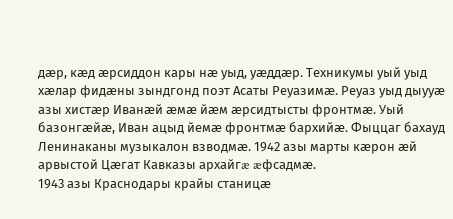дæр, кæд æрсиддон кары нæ уыд, уæддæр. Техникумы уый уыд хæлар фидæны зындгонд поэт Асаты Реуазимæ. Реуаз уыд дыууæ азы хистæр Иванæй æмæ йæм æрсидтысты фронтмæ. Уый базонгæйæ, Иван ацыд йемæ фронтмæ бархийæ. Фыццаг бахауд Ленинаканы музыкалон взводмæ. 1942 азы марты кæрон æй арвыстой Цæгат Кавказы архайгæ æфсадмæ.
1943 азы Краснодары крайы станицæ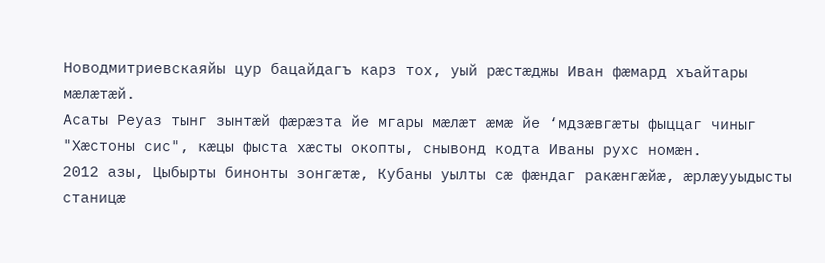Новодмитриевскаяйы цур бацайдагъ карз тох, уый рæстæджы Иван фæмард хъайтары мæлæтæй.
Асаты Реуаз тынг зынтæй фæрæзта йе мгары мæлæт æмæ йе ‘мдзæвгæты фыццаг чиныг "Хæстоны сис", кæцы фыста хæсты окопты, снывонд кодта Иваны рухс номæн.
2012 азы, Цыбырты бинонты зонгæтæ, Кубаны уылты сæ фæндаг ракæнгæйæ, æрлæууыдысты станицæ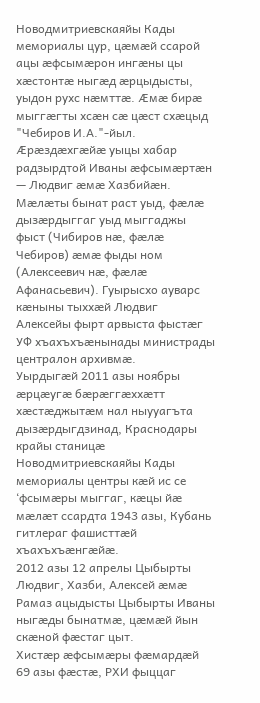Новодмитриевскаяйы Кады мемориалы цур, цæмæй ссарой ацы æфсымæрон ингæны цы хæстонтæ ныгæд æрцыдысты, уыдон рухс нæмттæ. Æмæ бирæ мыггæгты хсæн сæ цæст схæцыд "Чебиров И.А."-йыл. Æрæздæхгæйæ уыцы хабар радзырдтой Иваны æфсымæртæн — Людвиг æмæ Хазбийæн. Мæлæты бынат раст уыд, фæлæ дызæрдыггаг уыд мыггаджы фыст (Чибиров нæ, фæлæ Чебиров) æмæ фыды ном (Алексеевич нæ, фæлæ Афанасьевич). Гуырысхо ауварс кæныны тыххæй Людвиг Алексейы фырт арвыста фыстæг УФ хъахъхъæнынады министрады централон архивмæ.
Уырдыгæй 2011 азы ноябры æрцæугæ бæрæггæххæтт хæстæджытæм нал ныууагъта дызæрдыгдзинад, Краснодары крайы станицæ Новодмитриевскаяйы Кады мемориалы центры кæй ис се ‘фсымæры мыггаг, кæцы йæ мæлæт ссардта 1943 азы, Кубань гитлераг фашисттæй хъахъхъæнгæйæ.
2012 азы 12 апрелы Цыбырты Людвиг, Хазби, Алексей æмæ Рамаз ацыдысты Цыбырты Иваны ныгæды бынатмæ, цæмæй йын скæной фæстаг цыт.
Хистæр æфсымæры фæмардæй 69 азы фæстæ, РХИ фыццаг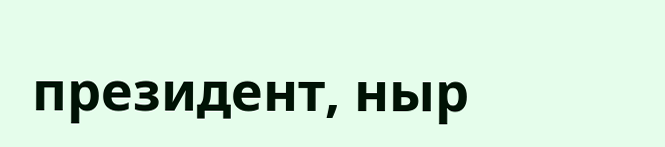президент, ныр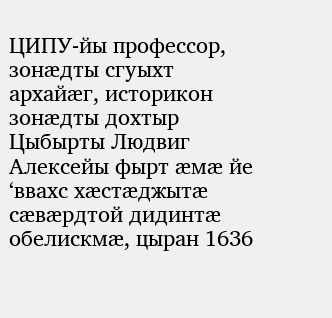ЦИПУ-йы профессор, зонæдты сгуыхт архайæг, историкон зонæдты дохтыр Цыбырты Людвиг Алексейы фырт æмæ йе ‘ввахс хæстæджытæ сæвæрдтой дидинтæ обелискмæ, цыран 1636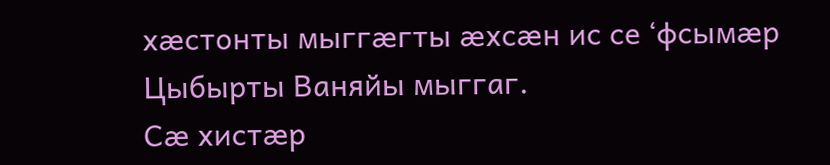хæстонты мыггæгты æхсæн ис се ‘фсымæр Цыбырты Ваняйы мыггаг.
Сæ хистæр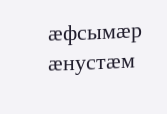æфсымæр æнустæм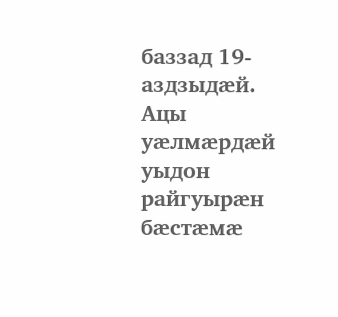баззад 19-аздзыдæй. Ацы уæлмæрдæй уыдон райгуырæн бæстæмæ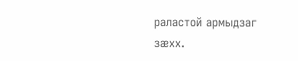раластой армыдзаг зæхх.